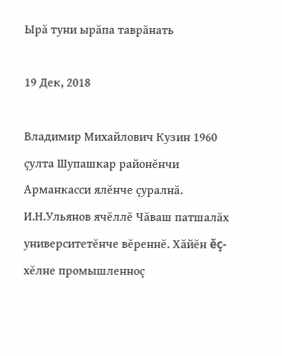Ырă туни ырăпа таврăнать

19 Дек, 2018

Владимир Михайлович Кузин 1960 çулта Шупашкар районĕнчи Арманкасси ялĕнче çуралнă. И.Н.Ульянов ячĕллĕ Чăваш патшалăх университетĕнче вĕреннĕ. Хăйĕн ĕç-хĕлне промышленноç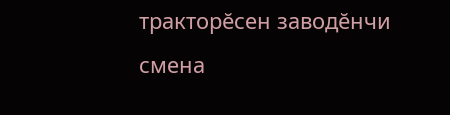тракторĕсен заводĕнчи смена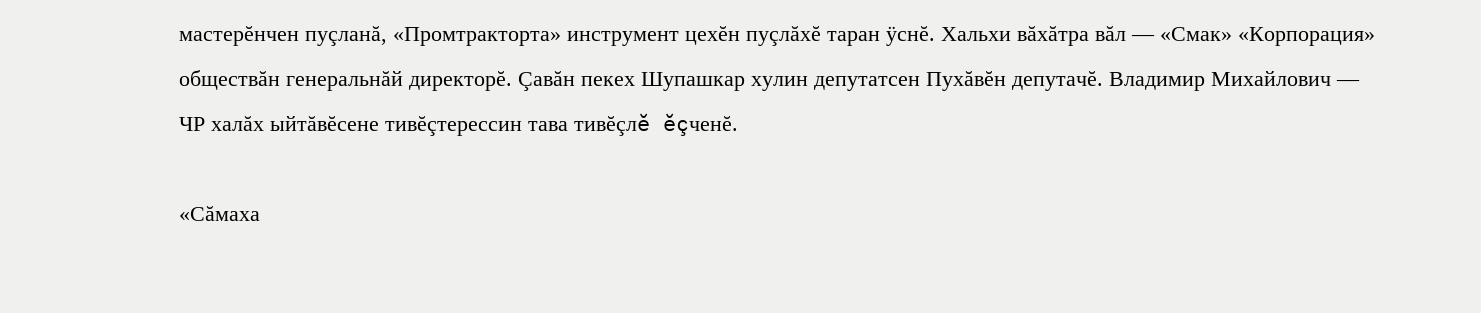мастерĕнчен пуçланă, «Промтракторта» инструмент цехĕн пуçлăхĕ таран ÿснĕ. Хальхи вăхăтра вăл — «Смак» «Корпорация» обществăн генеральнăй директорĕ. Çавăн пекех Шупашкар хулин депутатсен Пухăвĕн депутачĕ. Владимир Михайлович — ЧР халăх ыйтăвĕсене тивĕçтерессин тава тивĕçлĕ ĕçченĕ.

«Сăмаха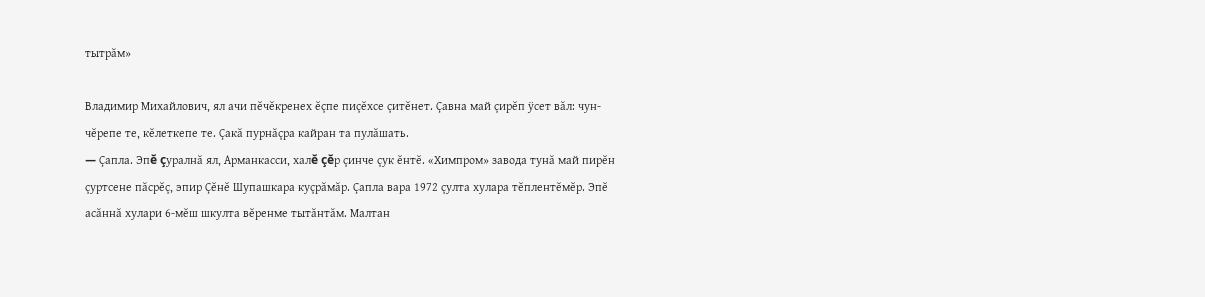тытрăм»

Владимир Михайлович, ял ачи пĕчĕкренех ĕçпе пиçĕхсе çитĕнет. Çавна май çирĕп ÿсет вăл: чун-чĕрепе те, кĕлеткепе те. Çакă пурнăçра кайран та пулăшать.
— Çапла. Эпĕ çуралнă ял, Арманкасси, халĕ çĕр çинче çук ĕнтĕ. «Химпром» завода тунă май пирĕн çуртсене пăсрĕç, эпир Çĕнĕ Шупашкара куçрăмăр. Çапла вара 1972 çулта хулара тĕплентĕмĕр. Эпĕ асăннă хулари 6-мĕш шкулта вĕренме тытăнтăм. Малтан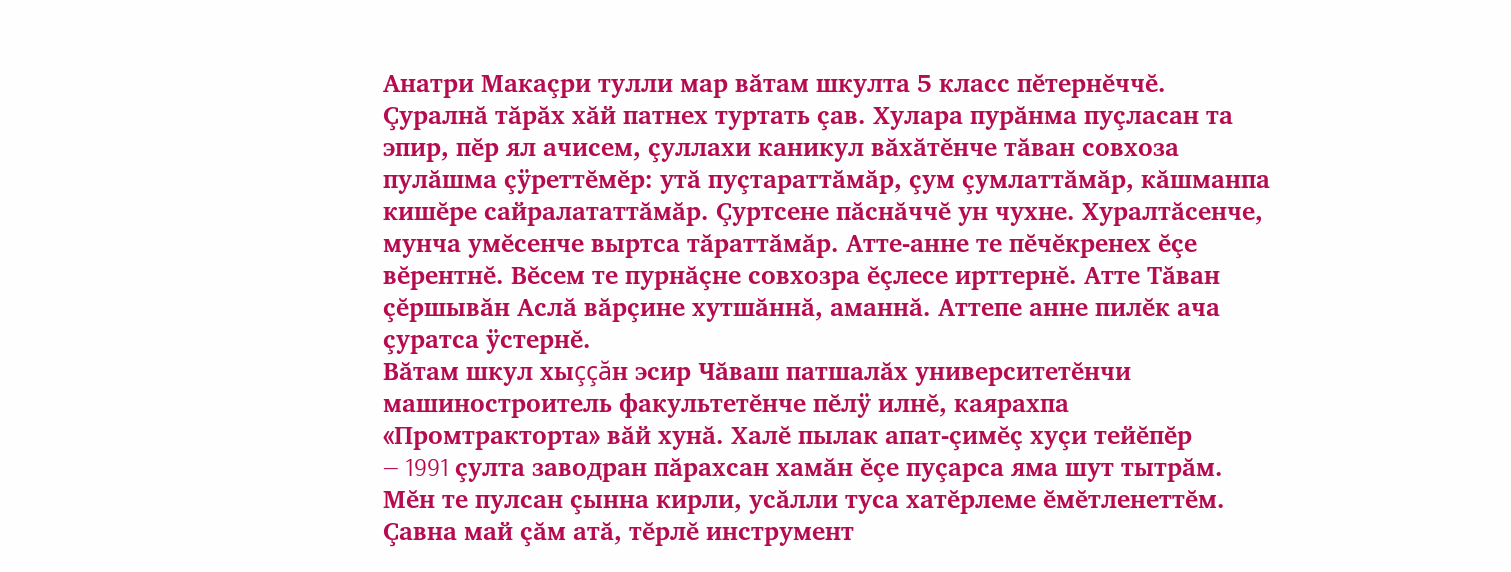Анатри Макаçри тулли мар вăтам шкулта 5 класс пĕтернĕччĕ. Çуралнă тăрăх хăй патнех туртать çав. Хулара пурăнма пуçласан та эпир, пĕр ял ачисем, çуллахи каникул вăхăтĕнче тăван совхоза пулăшма çÿреттĕмĕр: утă пуçтараттăмăр, çум çумлаттăмăр, кăшманпа кишĕре сайралататтăмăр. Çуртсене пăснăччĕ ун чухне. Хуралтăсенче, мунча умĕсенче выртса тăраттăмăр. Атте-анне те пĕчĕкренех ĕçе вĕрентнĕ. Вĕсем те пурнăçне совхозра ĕçлесе ирттернĕ. Атте Тăван çĕршывăн Аслă вăрçине хутшăннă, аманнă. Аттепе анне пилĕк ача çуратса ÿстернĕ.
Вăтам шкул хыççăн эсир Чăваш патшалăх университетĕнчи машиностроитель факультетĕнче пĕлÿ илнĕ, каярахпа «Промтракторта» вăй хунă. Халĕ пылак апат-çимĕç хуçи тейĕпĕр
— 1991 çулта заводран пăрахсан хамăн ĕçе пуçарса яма шут тытрăм. Мĕн те пулсан çынна кирли, усăлли туса хатĕрлеме ĕмĕтленеттĕм. Çавна май çăм атă, тĕрлĕ инструмент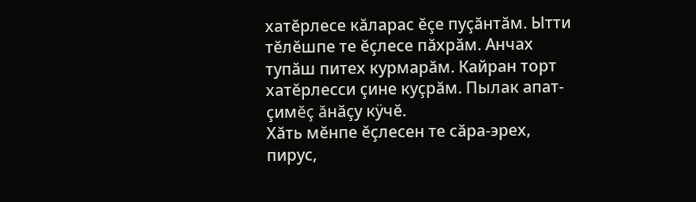хатĕрлесе кăларас ĕçе пуçăнтăм. Ытти тĕлĕшпе те ĕçлесе пăхрăм. Анчах тупăш питех курмарăм. Кайран торт хатĕрлесси çине куçрăм. Пылак апат-çимĕç ăнăçу кÿчĕ.
Хăть мĕнпе ĕçлесен те сăра-эрех, пирус,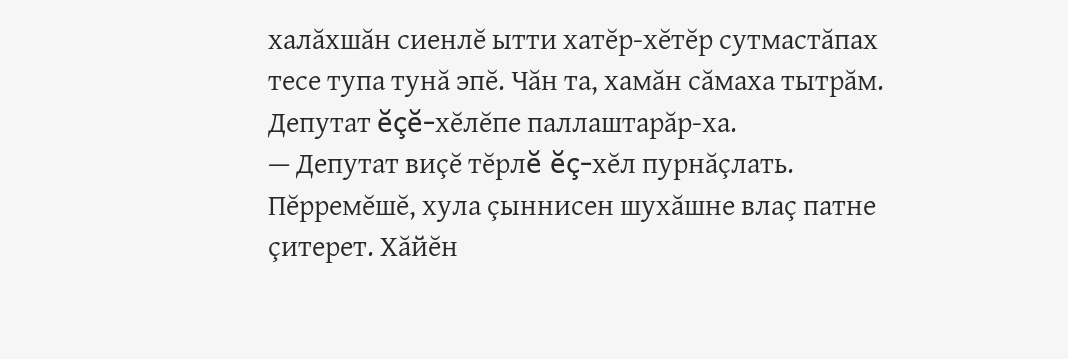халăхшăн сиенлĕ ытти хатĕр-хĕтĕр сутмастăпах тесе тупа тунă эпĕ. Чăн та, хамăн сăмаха тытрăм.
Депутат ĕçĕ-хĕлĕпе паллаштарăр-ха.
— Депутат виçĕ тĕрлĕ ĕç-хĕл пурнăçлать. Пĕрремĕшĕ, хула çыннисен шухăшне влаç патне çитерет. Хăйĕн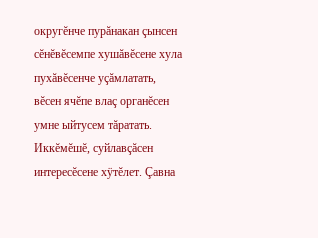округĕнче пурăнакан çынсен сĕнĕвĕсемпе хушăвĕсене хула пухăвĕсенче уçăмлатать, вĕсен ячĕпе влаç органĕсен умне ыйтусем тăратать. Иккĕмĕшĕ, суйлавçăсен интересĕсене хÿтĕлет. Çавна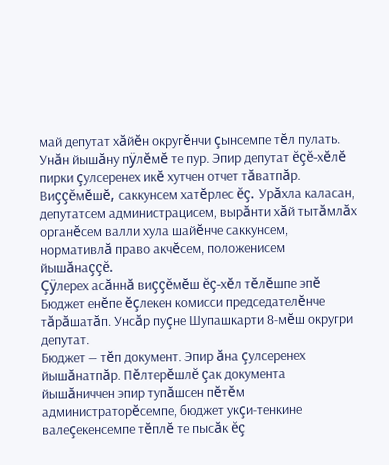май депутат хăйĕн округĕнчи çынсемпе тĕл пулать. Унăн йышăну пÿлĕмĕ те пур. Эпир депутат ĕçĕ-хĕлĕ пирки çулсеренех икĕ хутчен отчет тăватпăр. Виççĕмĕшĕ, саккунсем хатĕрлес ĕç. Урăхла каласан, депутатсем администрацисем, вырăнти хăй тытăмлăх органĕсем валли хула шайĕнче саккунсем, нормативлă право акчĕсем, положенисем йышăнаççĕ.
Çÿлерех асăннă виççĕмĕш ĕç-хĕл тĕлĕшпе эпĕ Бюджет енĕпе ĕçлекен комисси председателĕнче тăрăшатăп. Унсăр пуçне Шупашкарти 8-мĕш округри депутат.
Бюджет — тĕп документ. Эпир ăна çулсеренех йышăнатпăр. Пĕлтерĕшлĕ çак документа йышăниччен эпир тупăшсен пĕтĕм администраторĕсемпе, бюджет укçи-тенкине валеçекенсемпе тĕплĕ те пысăк ĕç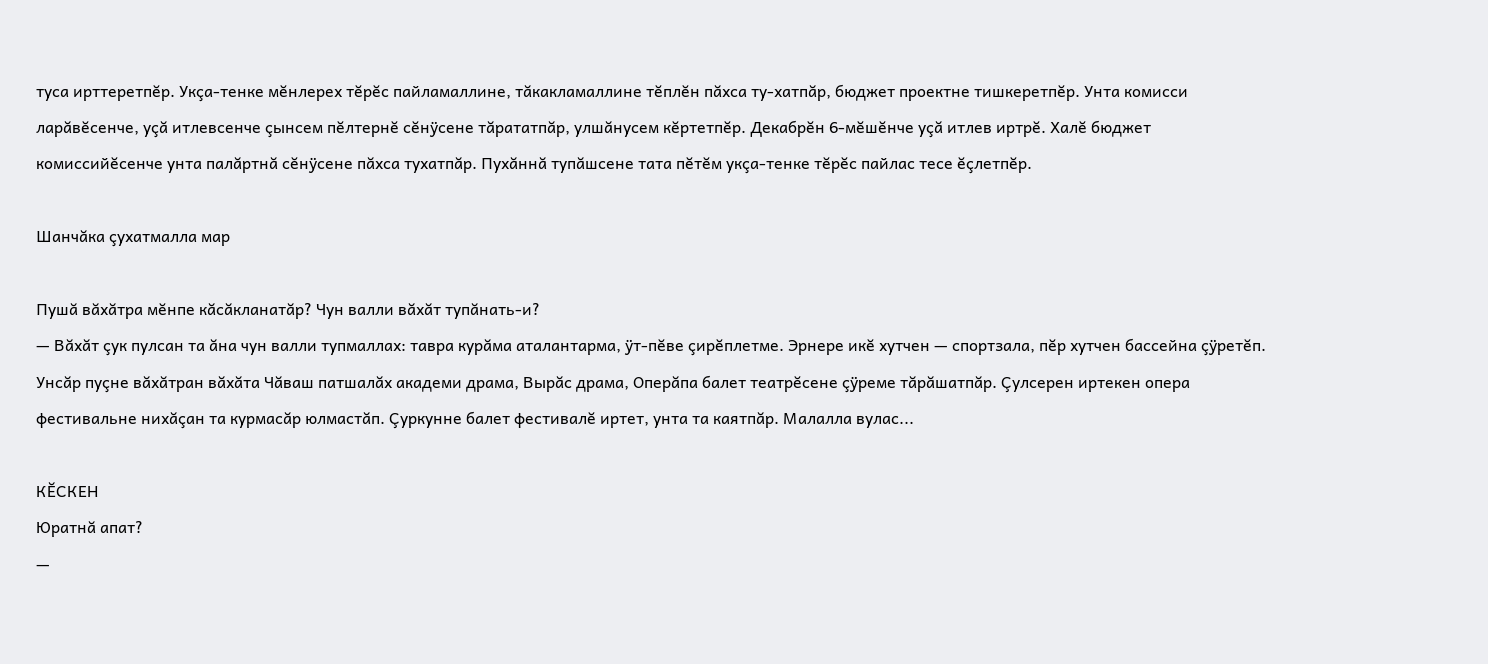туса ирттеретпĕр. Укçа-тенке мĕнлерех тĕрĕс пайламаллине, тăкакламаллине тĕплĕн пăхса ту-хатпăр, бюджет проектне тишкеретпĕр. Унта комисси ларăвĕсенче, уçă итлевсенче çынсем пĕлтернĕ сĕнÿсене тăрататпăр, улшăнусем кĕртетпĕр. Декабрĕн 6-мĕшĕнче уçă итлев иртрĕ. Халĕ бюджет комиссийĕсенче унта палăртнă сĕнÿсене пăхса тухатпăр. Пухăннă тупăшсене тата пĕтĕм укçа-тенке тĕрĕс пайлас тесе ĕçлетпĕр.

Шанчăка çухатмалла мар

Пушă вăхăтра мĕнпе кăсăкланатăр? Чун валли вăхăт тупăнать-и?
— Вăхăт çук пулсан та ăна чун валли тупмаллах: тавра курăма аталантарма, ÿт-пĕве çирĕплетме. Эрнере икĕ хутчен — спортзала, пĕр хутчен бассейна çÿретĕп. Унсăр пуçне вăхăтран вăхăта Чăваш патшалăх академи драма, Вырăс драма, Оперăпа балет театрĕсене çÿреме тăрăшатпăр. Çулсерен иртекен опера фестивальне нихăçан та курмасăр юлмастăп. Çуркунне балет фестивалĕ иртет, унта та каятпăр. Малалла вулас...

КĔСКЕН
Юратнă апат?
—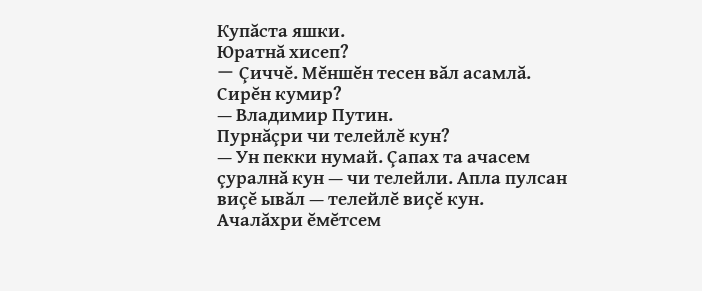Купăста яшки.
Юратнă хисеп?
— Çиччĕ. Мĕншĕн тесен вăл асамлă.
Сирĕн кумир?
— Владимир Путин.
Пурнăçри чи телейлĕ кун?
— Ун пекки нумай. Çапах та ачасем çуралнă кун — чи телейли. Апла пулсан виçĕ ывăл — телейлĕ виçĕ кун.
Ачалăхри ĕмĕтсем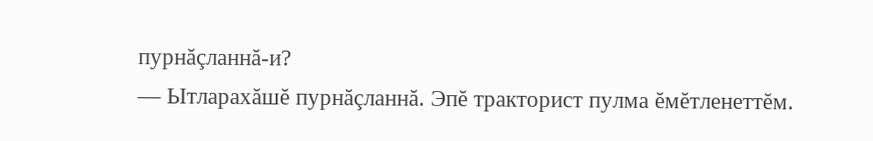пурнăçланнă-и?
— Ытларахăшĕ пурнăçланнă. Эпĕ тракторист пулма ĕмĕтленеттĕм.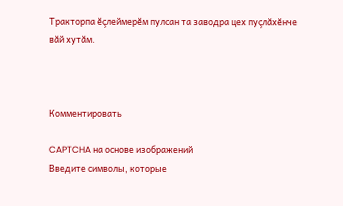Тракторпа ĕçлеймерĕм пулсан та заводра цех пуçлăхĕнче вăй хутăм.



Комментировать

CAPTCHA на основе изображений
Введите символы, которые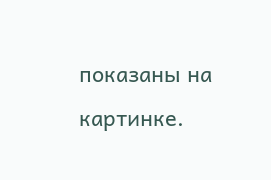показаны на картинке.